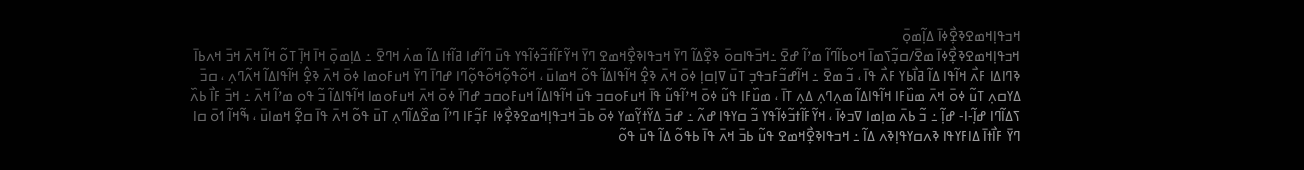ߞߏߟߊ߲ߞߘߐߢߐ߲߯ߦߊ߫ ߡߊ߲߬ߘߋ߲߫
ߞߏߟߊ߲ߞߘߐߢߐ߲߯ߦߊ߫ ߘߐ߫/ߛߏ߲߬ߖߘߊ߫ ߞߋߕߊ߬ߣߊ߬ ߘߴߊ߬ ߝߐ߫ ߸ߞߏ߫ߟߊߛߋ߫ ߢߐ߲߰ߡߊ߬ ߣߌ߫ ߞߏߟߊߢߐ߲߯ߞߘߐ ߣߌ߫ ߞߌ߬ߓߊ߬ߙߏ߬ߦߊ߬ߟߌ ߟߎ߫ ߣߊ߬ߝߊ ߥߊ߬ߙߊ ߡߊ߬ ߘߍ߭ ߞߣߐ߫ ߸ ߡߊ߲ߘߋ߲߫ ߞߊ߫ ߞߊ߲߫ ߠߋ߬ ߞߊ߬ ߞߍ߫ ߞߏ߫ ߞߍߕߊ߫ ߢߣߊߡߊ ߓߍ߯ ߞߊ߬ߟߊ ߡߊ߬ ߥߊ߯ߕߌ ߓߍ߯ ߟߊ߫ ، ߏ߬ ߘߐ߫ ߸ ߞߊ߬ߝߏ߬ߓߏߟߏ߲ ߠߎ߫ ߜߊ߲ߛߊ߲ ߦߋ߫ ߞߍ߫ ߢߐ߲߮ ߞߊ߬ߟߊߡߊ߬ ߟߋ߬ ߞߘߊߎ߫ ، ߞߋ߬ߟߋ߲߬ߞߋ߬ߟߋ߲߬ߣߊ ߝߣߊ߫ ߣߌ߫ ߞߎߓߋߘߊ ߦߋ߫ ߞߍ߫ ߢߐ߲߮ ߞߊ߬ߟߊߡߊ߬ ߞߍ߬ߣߍ߲ ، ߛߏ߫ ߡߌߛߍ߲ ߠߎ߬ ߦߋ߫ ߞߍ߫ ߘߎ߰ߓߊ ߞߊ߬ߟߊߡߊ߬ ߘߍ߲ߣߍ߲ ߡߍ߲ ߠߊ߫ ، ߘߎ߰ߓߊ ߟߎ߬ ߦߋ߫ ߞߴߊ߬ߟߎ߬ ߟߊ߫ ߞߎߓߋߛߏ ߟߎ߫ ߞߊ߬ߟߊߡߊ߬ ߞߎߓߋߛߏ ߝߣߊ߫ ߦߋ߫ ߞߍ߫ ߞߎߓߋߘߊ ߞߊ߬ߟߊߡߊ߬ ߏ߬ ߟߋ ߘߴߊ߬ ߞߍ߫ ߸ ߞߏ߫ ߓߊ߯ ߕߍ߰ ߖߡߊ߬ߣߊ ߝߊ߲߬-ߊ- ߝߊ߲߬ ߸ ߏ߬ ߕߍ߫ ߘߊ߲ߘߊ ߜߏߦߊ߫ ، ߞߌ߬ߓߊ߬ߙߏ߬ߦߊ߬ߟߌ ߏ߬ ߛߌߟߊ ߝߍ߬ ߸ ߝߏ߫ ߡߌ߬ߙߌ߲߬ߘߌ ߦߋ߫ ߕߏ߫ ߞߏߟߊ߲ߞߘߐߢߐ߲߯ߦߊ ߓߏ߲߬ߓߊ ߣߴߊ߬ ߘߐ߰ߡߊ߬ߣߍ߲ ߠߎ߫ ߟߋ߬ ߞߍ߫ ߟߊ߫ ߛߐ߲߬ ߞߘߊߎ߫ ، ߒ߬ߞߊ߬ ߗߋ߫ ߛߊ ߣߌ߫ ߓߊ߯ߙߊ߫ ߡߊߓߌߟߊ ߢߍߛߌߟߊ߲ߢߍ ߡߊ߬ ߸ ߞߏߟߊߢߐ߲߯ߞߘߐ ߟߎ߬ ߕߏ߫ ߞߍ߫ ߟߊ߫ ߕߟߋ߬ ߡߊ߬ ߟߎ߫ ߟߋ߬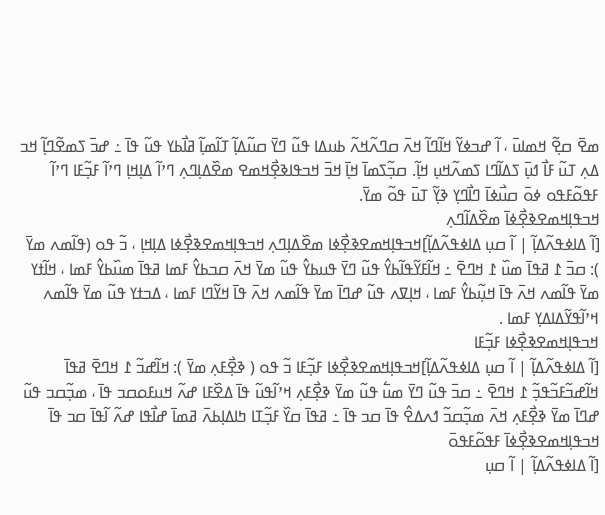ߘߐ߫ ߛߐ߲߬ ߞߘߊߎ߫ ، ߊ߬ ߝߏߦߌ߬ ߞߊ߬ߣߊ߬ ߞߍ߫ ߛߣߍ߬ߞߍ߬ ߕߎߡߊ ߟߎ߬ ߣߌ߫ ߛߎ߬ߡߊ߲߬ ߠߊ߬ߘߊ߲߬ ߥߊ߯ߕߌ ߟߎ߬ ߟߊ߫ ߸ ߝߏ߫ ߖߘߐ߬ߣߊ߲߬ ߞߏ ߡߍ߲ ߠߎ߬ ߓߊ߯ ߗߎ߲߫ ߖߡߊ߬ߣߊ ߖߘߍ߬ߞߎ߲ ߞߊ߲߬. ߛߏ߲߬ߖߘߊ߫ ߞߊ߲߫ ߞߏ߫ ߞߏߟߊߢߐ߲߯ߞߘߐ ߘߐ߰ߡߊ߲ߣߍ߲ ߣߴߊ߬ ߡߊ߲ߞߊ߲ ߣߴߊ߬ ߓߏ߲߬ߓߊ ߣߴߊ߬ ߓߟߋ߬ߓߟߋ ߦߋ߫ ߛߎ߯ߦߊ߫ ߣߊ߯ߣߌ߲ ߢߌ߲߬ ߠߎ߫ ߟߋ߬ ߘߌ߫.
ߞߏߟߊ߲ߞߘߐߢߐ߲߯ߦߊ߫ ߘߐ߰ߡߊ߬ߣߍ߲
[ߊ߬ ߡߊߦߟߍ߬ߡߊ߲߬ | ߊ߬ ߛߎ߲ ߡߊߦߟߍ߬ߡߊ߲߬]ߞߏߟߊ߲ߞߘߐߢߐ߲߯ߦߊ ߘߐ߰ߡߊ߲ߣߍ߲ ߞߏߟߊ߲ߞߘߐߢߐ߲߯ߦߊ ߡߊ߲ߞߊ߲ ، ߏ߬ ߟߋ (ߟߊ߬ߘߍ ߘߌ߫ ): ߛߏ߫ ߁ ߥߟߊ߫ ߘߎ߰ ߁ ߞߣߐ߫ ߸ ߞߊ߬ߓߌ߬ߟߊ߬ߕߌ߮ ߟߎ߬ ߣߌ߫ ߟߎߕߌ߮ ߟߎ߬ ߘߌ߫ ߞߍ߫ ߛߏߕߌ߮ ߓߘߊ ߥߟߊ߫ ߘߎ߰ߕߌ߮ ߓߘߊ ، ߞߊ߬ߙߌ ߘߌ߫ ߟߊ߬ߘߍ ߞߍ߫ ߟߊ߫ ߞߎ߲߬ߕߌ߮ ߓߘߊ ، ߞߊ߲ߜߍ ߟߎ߬ ߝߣߊ߫ ߘߌ߫ ߟߊ߬ߘߍ ߞߍ߫ ߟߊ߫ ߞߌ߬ߣߊ ߓߘߊ ، ߡߏߙߌ ߟߎ߬ ߘߌ߫ ߟߊ߬ߘߍ ߞߴߊ߬ߟߌ߬ߡߊߡߌ߲ ߓߘߊ .
ߞߏߟߊ߲ߞߘߐߢߐ߲߯ߦߊ ߓߏ߲߬ߓߊ
[ߊ߬ ߡߊߦߟߍ߬ߡߊ߲߬ | ߊ߬ ߛߎ߲ ߡߊߦߟߍ߬ߡߊ߲߬]ߞߏߟߊ߲ߞߘߐߢߐ߲߯ߦߊ ߓߏ߲߬ߓߊ ߏ߬ ߟߋ ( ߢߐ߲߯ߓߍ߲ ߘߌ߫ ): ߞߊ߬ߝߏ߬ ߁ ߞߣߐ߫ ߥߟߊ߫ ߞߊ߬ߝߏ߬ߓߏ߬ߟߏ߲߬ ߁ ߞߣߐ߫ ߸ ߛߏ߫ ߟߎ߬ ߣߌ߫ ߘߎ߱ ߟߎ߬ ߘߌ߫ ߢߐ߲߯ߓߍ߲ ߞߴߊ߬ߟߎ߬ ߟߊ߫ ߡߐ߰ߓߊ ߝߍ߬ ߞߎߓߋߛߏ ߟߊ߫ ، ߘߏ߲߬ߛߏ ߟߎ߬ ߝߣߊ߫ ߘߌ߫ ߢߐ߲߯ߓߍ߲ ߞߍ߫ ߘߏ߲߬ߛߏ߬ ߗߍߡߐ߮ ߟߊ߫ ߛߏ ߟߊ߫ ߸ ߥߟߊ߫ ߛߌ߰ ߓߏ߲߬ߠߊ ߤߊߡߊ߲ߕߍ߫ ߥߘߊ߫ ߝߊ߯ߟߊ ߝߍ߬ ߊ߬ߟߊ߫ ߛߏ ߟߊ߫
ߞߏߟߊ߲ߞߘߐߢߐ߲߯ߦߊ߫ ߓߟߋ߬ߓߟߋ߫
[ߊ߬ ߡߊߦߟߍ߬ߡߊ߲߬ | ߊ߬ ߛߎ߲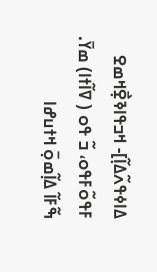ߡߊߦߟߍ߬ߡߊ߲߬]- ߞߏߟߊߢߐ߲߯ߞߘߐ ߓߟߋ߬ߓߟߋ، ߏ߬ ߟߋ ( ߜߊ߬ߙߊ) ߘߌ߫. ߒ߬ߓߊ߬ ߡߊ߲߬ߘߋ߲߫ ߞߙߎߝߊ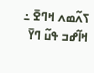ߖߍ߬ߘߍ ߞߣߐ߫ ߸ ߞߊ߬ߝߏ ߟߎ߬ ߣߌ߫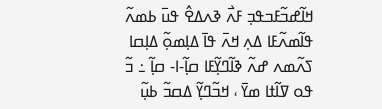ߞߊ߬ߝߏ߬ߓߏߟߏ߲ ߓߍ߯ ߢߍߡߐ߮ ߟߎ߫ ߕߘߍ߬ ߟߊ߬ߘߍ߬ߓߊ ߡߍ߲ ߞߍ߫ ߟߊ߫ ߡߊ߲ߘߋ߲߬ ߡߊ߲ߛߊ ߖߍ߬ߘߍ ߝߍ߬ ߢߊ߬ߣߌ߲߬ߓߊ ߛߊ߲߬-ߊ- ߛߊ߲߬ ߸ ߏ߬ ߟߋ ߜߊ߬ߙߊ ߘߌ߫ ، ߞߏ߬ߣߌ߲߬ ߡߛߏ߬ ߕߎ߲߬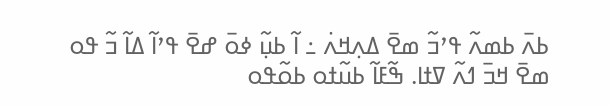ߕߍ߫ ߕߘߍ߬ ߟߴߏ߬ ߘߐ߫ ߡߍ߲ߞߍ߭ ߸ ߊ߬ ߕߎ߲߬ ߦߋ߫ ߝߐ߫ ߟߴߊ߬ ߡߊ߬ ߏ߬ ߟߋ ߘߐ߫ ߞߏ߫ ߗߍ߬ ߜߙߊ. ߒ߬ߓߊ߬ ߕߎ߬ߙߋ ߕߋ߬ߟߋ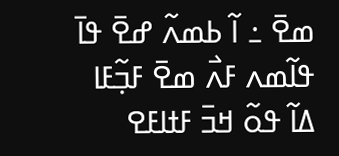ߘߐ߫ ߸ ߊ߬ ߕߘߍ߬ ߝߐ߫ ߟߊ߫ ߟߊ߬ߘߍ ߓߍ߯ ߘߐ߫ ߓߏ߲߬ߓߊ ߡߊ߬ ߟߋ߬ ߞߏ߫ ߓߙߊߓߐ